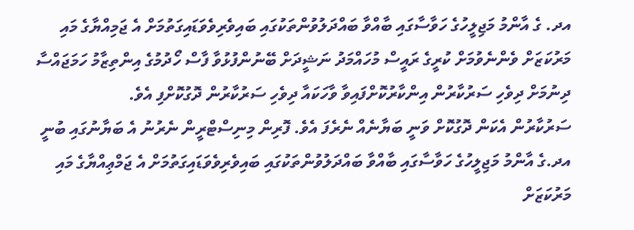އދ. ގެ އާންމު މަޖިލީހުގެ ހަވާސާގައި ބާއްވާ ބައްދަލުވުންތަކުގައި ބައިވެރިވެވަޑައިގަތުމަށް އެ ޖަމިއްޔާގެ މައި މަރުކަޒަށް ވެންނެވުމަށް ކުރީގެ ރައީސް މުހައްމަދު ނަޝީދަށް ބޭނުންފުޅުވާ ފާސް ހޯދުމުގެ އިންތިޒާމު ހަމަޖައްސާ ދިނުމަށް ދިވެހި ސަރުކާރުން އިންކާރުކޮށްފައިވާ ވާހަކައާ ދިވެހި ސަރުކާރުން ދޮގުކޮށްފި އެވެ.
ސަރުކާރުން އެކަން ދޮގުކޮށް ވަނީ ބަޔާނެއް ނެރެފަ އެވެ. ފޮރިން މިނިސްޓްރީން ނެރުނު އެ ބަޔާނުގައި ބުނީ އދ.ގެ އާންމު މަޖިލީހުގެ ހަވާސާގައި ބާއްވާ ބައްދަލުވުންތަކުގައި ބައިވެރިވެވަޑައިގަތުމަށް އެ ޖަމްޢިއްޔާގެ މައި މަރުކަޒަށް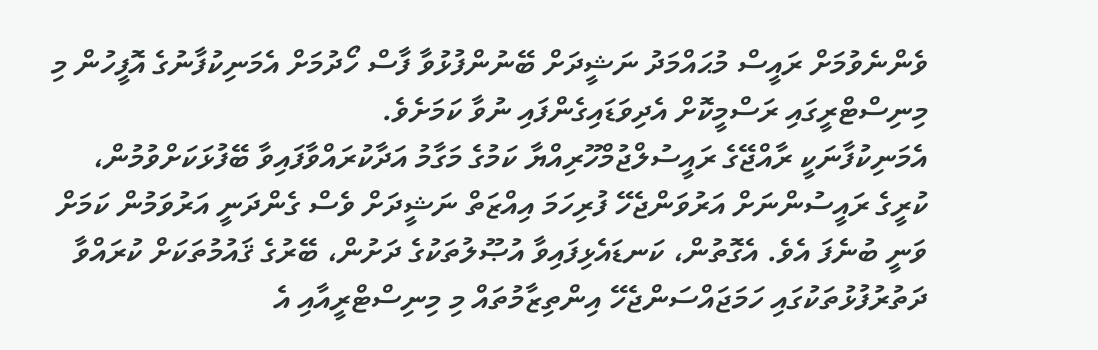ވެންނެވުމަށް ރައީސް މުޙައްމަދު ނަޝީދަށް ބޭނުންފުޅުވާ ފާސް ހޯދުމަށް އެމަނިކުފާނުގެ އޮފީހުން މި މިނިސްޓްރީގައި ރަސްމީކޮށް އެދިވަޑައިގެންފައި ނުވާ ކަމަށެވެ.
އެމަނިކުފާނަކީ ރާއްޖޭގެ ރައީސުލްޖުމްހޫރިއްޔާ ކަމުގެ މަގާމު އަދާކުރައްވާފައިވާ ބޭފުޅަކަށްވުމުން، ކުރީގެ ރައީސުންނަށް އަރުވަންޖެހޭ ފުރިހަމަ އިއްޒަތް ނަޝީދަށް ވެސް ގެންދަނީ އަރުވަމުން ކަމަށް ވަނީ ބުނެފަ އެވެ. އެގޮތުން، ކަނޑައެޅިފައިވާ އުޞޫލުތަކުގެ ދަށުން، ބޭރުގެ ޤައުމުތަކަށް ކުރައްވާ ދަތުރުފުޅުތަކުގައި ހަމަޖައްސަންޖެހޭ އިންތިޒާމުތައް މި މިނިސްޓްރީއާއި އެ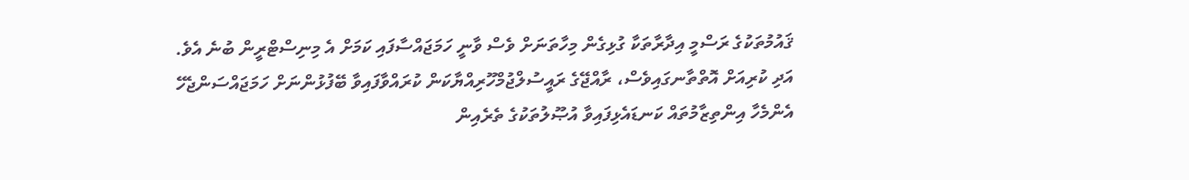ޤައުމުތަކުގެ ރަސްމީ އިދާރާތަކާ ގުޅިގެން މިހާތަނަށް ވެސް ވާނީ ހަމަޖައްސާފައި ކަމަށް އެ މިނިސްޓްރީން ބުނެ އެވެ.
އަދި ކުރިއަށް އޮތްތާނގައިވެސް، ރާއްޖޭގެ ރައީސުލްޖުމްހޫރިއްޔާކަން ކުރައްވާފައިވާ ބޭފުޅުންނަށް ހަމަޖައްސަންޖެހޭ އެންމެހާ އިންތިޒާމުތައް ކަނޑައެޅިފައިވާ އުޞޫލުތަކުގެ ތެރެއިން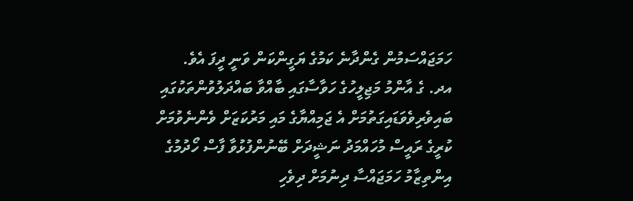ހަމަޖައްސަމުން ގެންދާނެ ކަމުގެ ޔަގީންކަން ވަނީ ދީފަ އެވެ.
އދ. ގެ އާންމު މަޖިލީހުގެ ހަވާސާގައި ބާއްވާ ބައްދަލުވުންތަކުގައި ބައިވެރިވެވަޑައިގަތުމަށް އެ ޖަމިއްޔާގެ މައި މަރުކަޒަށް ވެންނެވުމަށް ކުރީގެ ރައީސް މުހައްމަދު ނަޝީދަށް ބޭނުންފުޅުވާ ފާސް ހޯދުމުގެ އިންތިޒާމު ހަމަޖައްސާ ދިނުމަށް ދިވެހި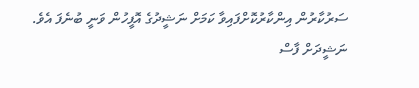ސަރުކާރުން އިންކާރުކޮށްފައިވާ ކަމަށް ނަޝީދުގެ އޮފީހުން ވަނީ ބުނެފަ އެވެ.
ނަޝީދަށް ފާސް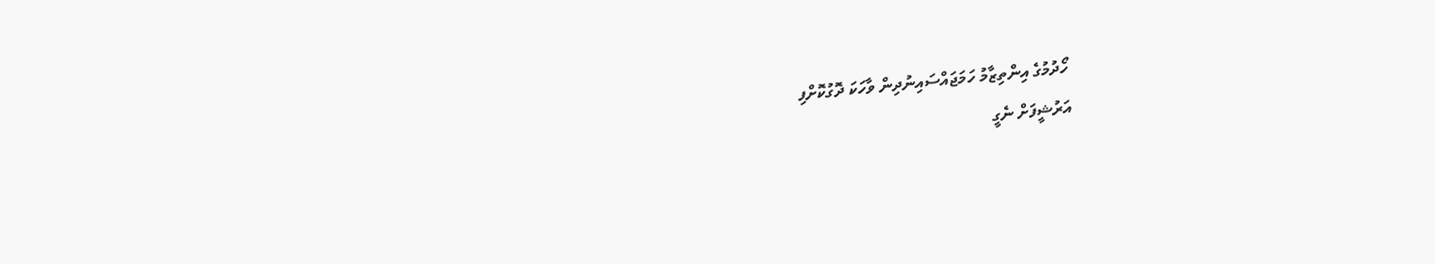ހޯދުމުގެ އިންތިޒާމު ހަމަޖައްސައިނުދިން ވާހަކަ ދޮގުކޮށްފި
އަރުޝީފަށް ނެގީ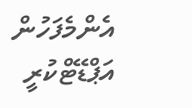އެންމެފަހުން އަޕްޑޭޓްކުރީ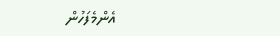އެންމެފަހުން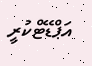އަޕްޑޭޓްކުރީ